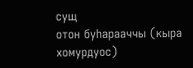сущ
отон буһарааччы (кыра хомурдуос)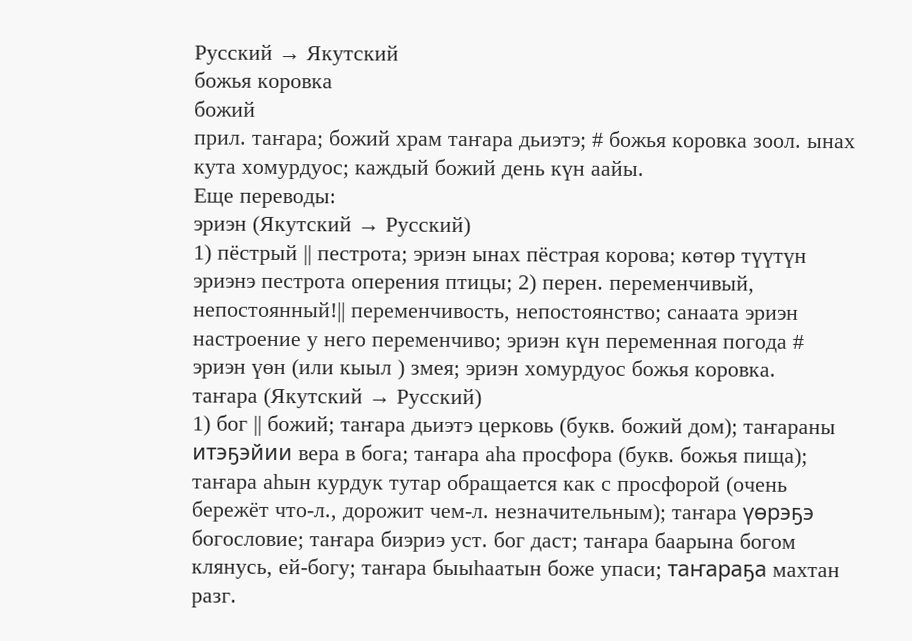Русский → Якутский
божья коровка
божий
прил. таҥара; божий храм таҥара дьиэтэ; # божья коровка зоол. ынах кута хомурдуос; каждый божий день күн аайы.
Еще переводы:
эриэн (Якутский → Русский)
1) пёстрый || пестрота; эриэн ынах пёстрая корова; көтөр түүтүн эриэнэ пестрота оперения птицы; 2) перен. переменчивый, непостоянный!|| переменчивость, непостоянство; санаата эриэн настроение у него переменчиво; эриэн күн переменная погода # эриэн үөн (или кыыл ) змея; эриэн хомурдуос божья коровка.
таҥара (Якутский → Русский)
1) бог || божий; таҥара дьиэтэ церковь (букв. божий дом); таҥараны итэҕэйии вера в бога; таҥара аһа просфора (букв. божья пища); таҥара аһын курдук тутар обращается как с просфорой (очень бережёт что-л., дорожит чем-л. незначительным); таҥара үөрэҕэ богословие; таҥара биэриэ уст. бог даст; таҥара баарына богом клянусь, ей-богу; таҥара быыһаатын боже упаси; таҥараҕа махтан разг.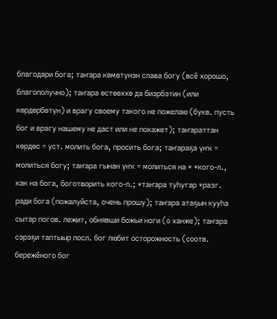благодари бога; таҥара көмөтүнэн слава богу (всё хорошо, благополучно); таҥара өстөөххө да биэрбэтин (или көрдөрбөтүн) и врагу своему такого не пожелаю (букв. пусть бог и врагу нашему не даст или не покажет); таҥараттан көрдөс = уст. молить бога, просить бога; таҥараҕа үҥк = молиться богу; таҥара гынан үҥк = молиться на * *кого-л., как на бога, боготворить кого-л.; *таҥара туһугар *разг. ради бога (пожалуйста, очень прошу); таҥара атаҕын кууһа сытар погов. лежит, обнявши божьи ноги (о ханже); таҥара сэрэҕи таптыыр посл. бог любит осторожность (соотв. бережёного бог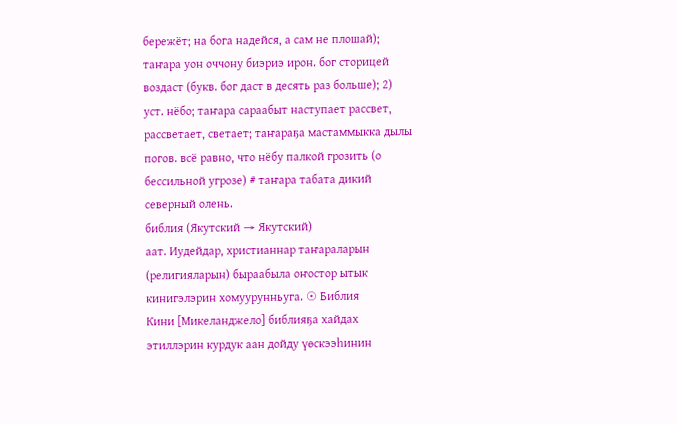бережёт; на бога надейся, а сам не плошай); таҥара уон оччону биэриэ ирон. бог сторицей воздаст (букв. бог даст в десять раз больше); 2) уст. нёбо; таҥара сараабыт наступает рассвет, рассветает, светает; таҥараҕа мастаммыкка дылы погов. всё равно, что нёбу палкой грозить (о бессильной угрозе) # таҥара табата дикий северный олень.
библия (Якутский → Якутский)
аат. Иудейдар, христианнар таҥараларын (религияларын) быраабыла оҥостор ытык кинигэлэрин хомуурунньуга. ☉ Библия
Кини [Микеланджело] библияҕа хайдах этиллэрин курдук аан дойду үөскээһинин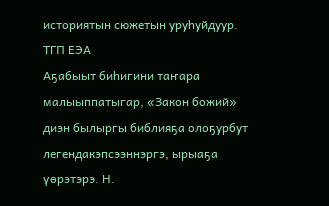историятын сюжетын уруһуйдуур. ТГП ЕЭА
Аҕабыыт биһигини таҥара малыыппатыгар, «Закон божий» диэн былыргы библияҕа олоҕурбут легендакэпсээннэргэ, ырыаҕа үөрэтэрэ. Н.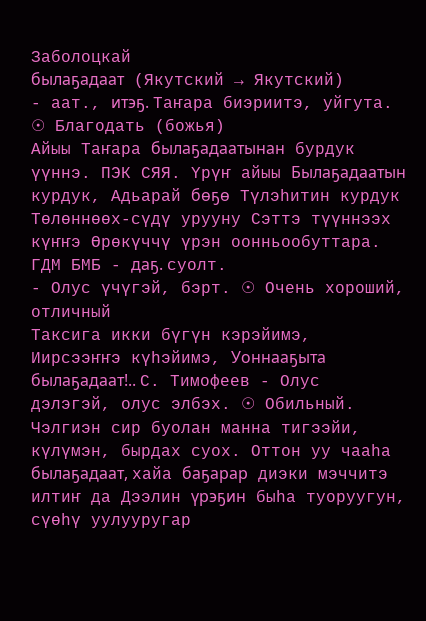Заболоцкай
былаҕадаат (Якутский → Якутский)
- аат., итэҕ. Таҥара биэриитэ, уйгута. ☉ Благодать (божья)
Айыы Таҥара былаҕадаатынан бурдук үүннэ. ПЭК СЯЯ. Үрүҥ айыы Былаҕадаатын курдук, Адьарай бөҕө Түлэһитин курдук Төлөннөөх-сүдү урууну Сэттэ түүннээх күҥҥэ Өрөкүччү үрэн оонньообуттара. ГДМ БМБ - даҕ. суолт.
- Олус үчүгэй, бэрт. ☉ Очень хороший, отличный
Таксига икки бүгүн кэрэйимэ, Иирсээҥҥэ күһэйимэ, Уоннааҕыта былаҕадаат!.. С. Тимофеев - Олус дэлэгэй, олус элбэх. ☉ Обильный. Чэлгиэн сир буолан манна тигээйи, күлүмэн, бырдах суох. Оттон уу чааһа былаҕадаат, хайа баҕарар диэки мэччитэ илтиҥ да Дээлин үрэҕин быһа туоруугун, сүөһү уулууругар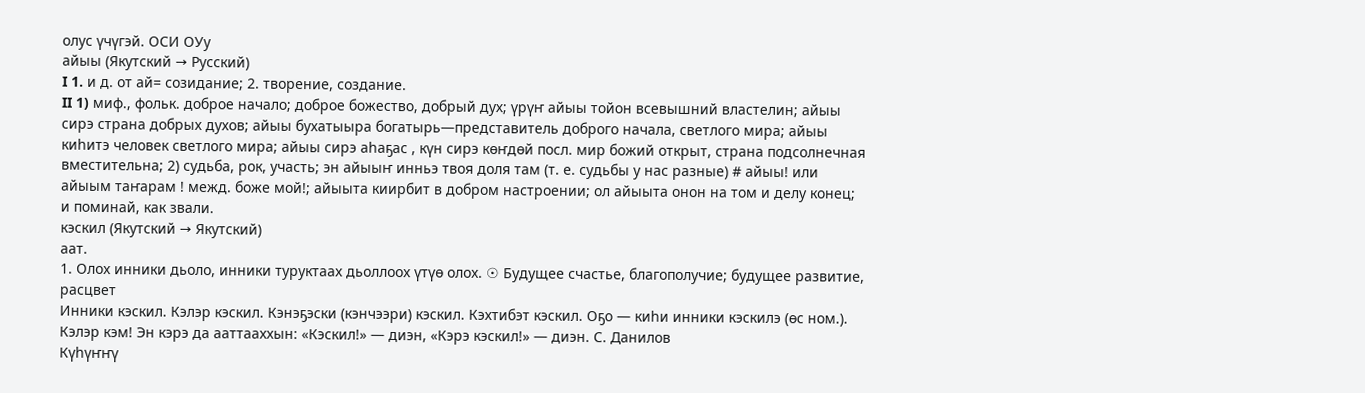олус үчүгэй. ОСИ ОУу
айыы (Якутский → Русский)
I 1. и д. от ай= созидание; 2. творение, создание.
II 1) миф., фольк. доброе начало; доброе божество, добрый дух; үрүҥ айыы тойон всевышний властелин; айыы сирэ страна добрых духов; айыы бухатыыра богатырь—представитель доброго начала, светлого мира; айыы киһитэ человек светлого мира; айыы сирэ аһаҕас , күн сирэ көҥдөй посл. мир божий открыт, страна подсолнечная вместительна; 2) судьба, рок, участь; эн айыыҥ инньэ твоя доля там (т. е. судьбы у нас разные) # айыы! или айыым таҥарам ! межд. боже мой!; айыыта киирбит в добром настроении; ол айыыта онон на том и делу конец; и поминай, как звали.
кэскил (Якутский → Якутский)
аат.
1. Олох инники дьоло, инники туруктаах дьоллоох үтүө олох. ☉ Будущее счастье, благополучие; будущее развитие, расцвет
Инники кэскил. Кэлэр кэскил. Кэнэҕэски (кэнчээри) кэскил. Кэхтибэт кэскил. Оҕо — киһи инники кэскилэ (өс ном.). Кэлэр кэм! Эн кэрэ да ааттааххын: «Кэскил!» — диэн, «Кэрэ кэскил!» — диэн. С. Данилов
Күһүҥҥү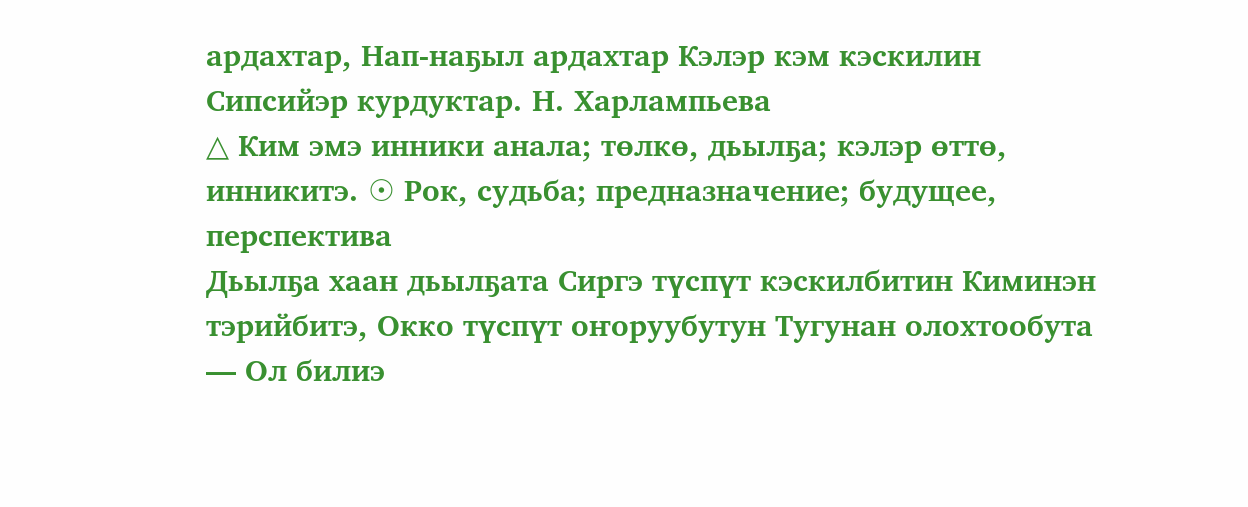ардахтар, Нап-наҕыл ардахтар Кэлэр кэм кэскилин Сипсийэр курдуктар. Н. Харлампьева
△ Ким эмэ инники анала; төлкө, дьылҕа; кэлэр өттө, инникитэ. ☉ Рок, судьба; предназначение; будущее, перспектива
Дьылҕа хаан дьылҕата Сиргэ түспүт кэскилбитин Киминэн тэрийбитэ, Окко түспүт оҥоруубутун Тугунан олохтообута — Ол билиэ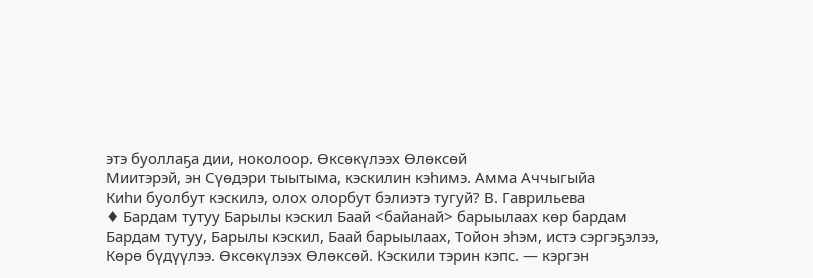этэ буоллаҕа дии, ноколоор. Өксөкүлээх Өлөксөй
Миитэрэй, эн Сүөдэри тыытыма, кэскилин кэһимэ. Амма Аччыгыйа
Киһи буолбут кэскилэ, олох олорбут бэлиэтэ тугуй? В. Гаврильева
♦ Бардам тутуу Барылы кэскил Баай <байанай> барыылаах көр бардам
Бардам тутуу, Барылы кэскил, Баай барыылаах, Тойон эһэм, истэ сэргэҕэлээ, Көрө бүдүүлээ. Өксөкүлээх Өлөксөй. Кэскили тэрин кэпс. — кэргэн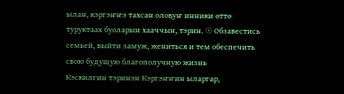ылан, кэргэҥҥэ тахсан олоҕуҥ инники өттө туруктаах буоларын хааччын, тэрин. ☉ Обзавестись семьей, выйти замуж, жениться и тем обеспечить свою будущую благополучную жизнь
Кэскилгин тэринэн Кэргэҥҥин ыларгар,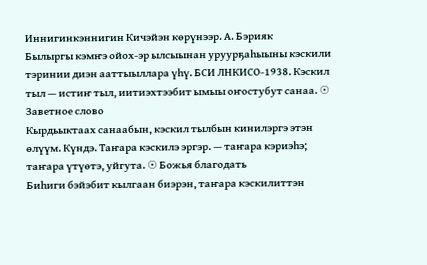Иннигинкэннигин Кичэйэн көрүнээр. А. Бэрияк
Былыргы кэмҥэ ойох-эр ылсыынан уруурҕаһыыны кэскили тэринии диэн ааттыыллара үһү. БСИ ЛНКИСО-1938. Кэскил тыл — истиҥ тыл, иитиэхтээбит ымыы оҥостубут санаа. ☉ Заветное слово
Кырдьыктаах санаабын, кэскил тылбын кинилэргэ этэн өлүүм. Күндэ. Таҥара кэскилэ эргэр. — таҥара кэриэһэ; таҥара үтүөтэ, уйгута. ☉ Божья благодать
Биһиги бэйэбит кылгаан биэрэн, таҥара кэскилиттэн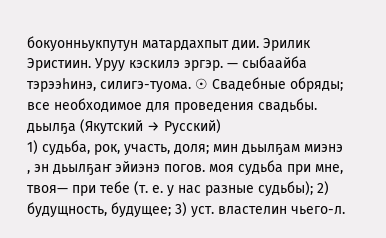бокуонньукпутун матардахпыт дии. Эрилик Эристиин. Уруу кэскилэ эргэр. — сыбаайба тэрээһинэ, силигэ-туома. ☉ Свадебные обряды; все необходимое для проведения свадьбы.
дьылҕа (Якутский → Русский)
1) судьба, рок, участь, доля; мин дьылҕам миэнэ , эн дьылҕаҥ эйиэнэ погов. моя судьба при мне, твоя— при тебе (т. е. у нас разные судьбы); 2) будущность, будущее; 3) уст. властелин чьего-л.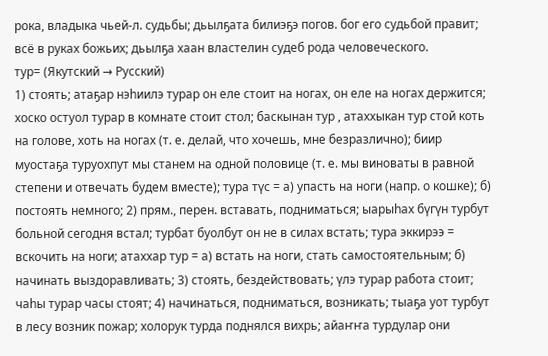рока, владыка чьей-л. судьбы; дьылҕата билиэҕэ погов. бог его судьбой правит; всё в руках божьих; дьылҕа хаан властелин судеб рода человеческого.
тур= (Якутский → Русский)
1) стоять; атаҕар нэһиилэ турар он еле стоит на ногах, он еле на ногах держится; хоско остуол турар в комнате стоит стол; баскынан тур , атаххыкан тур стой коть на голове, хоть на ногах (т. е. делай, что хочешь, мне безразлично); биир муостаҕа туруохпут мы станем на одной половице (т. е. мы виноваты в равной степени и отвечать будем вместе); тура түс = а) упасть на ноги (напр. о кошке); б) постоять немного; 2) прям., перен. вставать, подниматься; ыарыһах бүгүн турбут больной сегодня встал; турбат буолбут он не в силах встать; тура эккирээ = вскочить на ноги; атаххар тур = а) встать на ноги, стать самостоятельным; б) начинать выздоравливать; 3) стоять, бездействовать; үлэ турар работа стоит; чаһы турар часы стоят; 4) начинаться, подниматься, возникать; тыаҕа уот турбут в лесу возник пожар; холорук турда поднялся вихрь; айаҥҥа турдулар они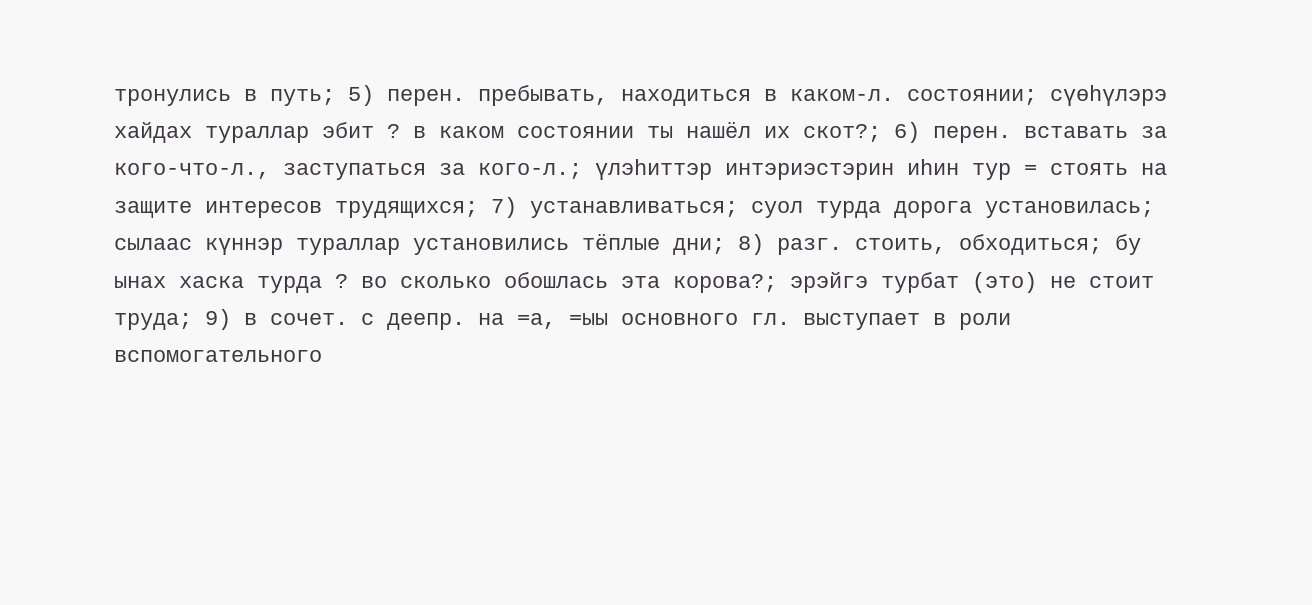тронулись в путь; 5) перен. пребывать, находиться в каком-л. состоянии; сүөһүлэрэ хайдах тураллар эбит ? в каком состоянии ты нашёл их скот?; 6) перен. вставать за кого-что-л., заступаться за кого-л.; үлэһиттэр интэриэстэрин иһин тур = стоять на защите интересов трудящихся; 7) устанавливаться; суол турда дорога установилась; сылаас күннэр тураллар установились тёплые дни; 8) разг. стоить, обходиться; бу ынах хаска турда ? во сколько обошлась эта корова?; эрэйгэ турбат (это) не стоит труда; 9) в сочет. с деепр. на =а, =ыы основного гл. выступает в роли вспомогательного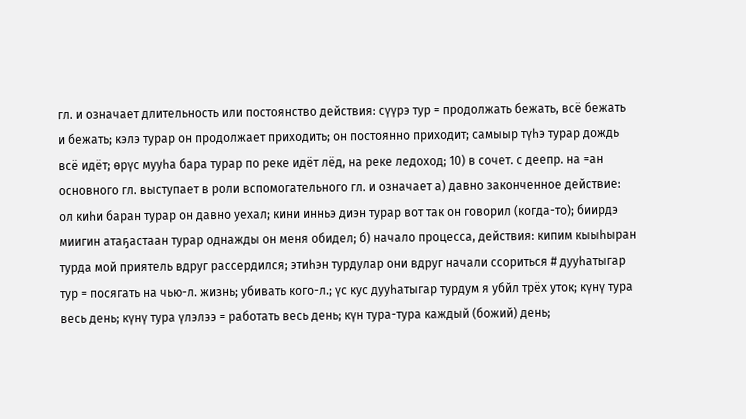гл. и означает длительность или постоянство действия: сүүрэ тур = продолжать бежать, всё бежать и бежать; кэлэ турар он продолжает приходить; он постоянно приходит; самыыр түһэ турар дождь всё идёт; өрүс мууһа бара турар по реке идёт лёд, на реке ледоход; 10) в сочет. с деепр. на =ан основного гл. выступает в роли вспомогательного гл. и означает а) давно законченное действие: ол киһи баран турар он давно уехал; кини инньэ диэн турар вот так он говорил (когда-то); биирдэ миигин атаҕастаан турар однажды он меня обидел; б) начало процесса, действия: кипим кыыһыран турда мой приятель вдруг рассердился; этиһэн турдулар они вдруг начали ссориться # дууһатыгар тур = посягать на чью-л. жизнь; убивать кого-л.; үс кус дууһатыгар турдум я убйл трёх уток; күнү тура весь день; күнү тура үлэлээ = работать весь день; күн тура-тура каждый (божий) день;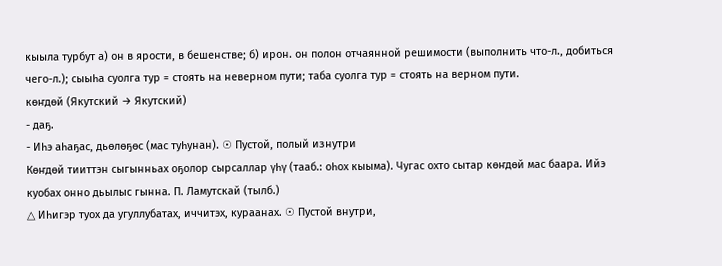кыыла турбут а) он в ярости, в бешенстве; б) ирон. он полон отчаянной решимости (выполнить что-л., добиться чего-л.); сыыһа суолга тур = стоять на неверном пути; таба суолга тур = стоять на верном пути.
көҥдөй (Якутский → Якутский)
- даҕ.
- Иһэ аһаҕас, дьөлөҕөс (мас туһунан). ☉ Пустой, полый изнутри
Көҥдөй тииттэн сыгынньах оҕолор сырсаллар үһү (тааб.: оһох кыыма). Чугас охто сытар көҥдөй мас баара. Ийэ куобах онно дьылыс гынна. П. Ламутскай (тылб.)
△ Иһигэр туох да угуллубатах, иччитэх, кураанах. ☉ Пустой внутри,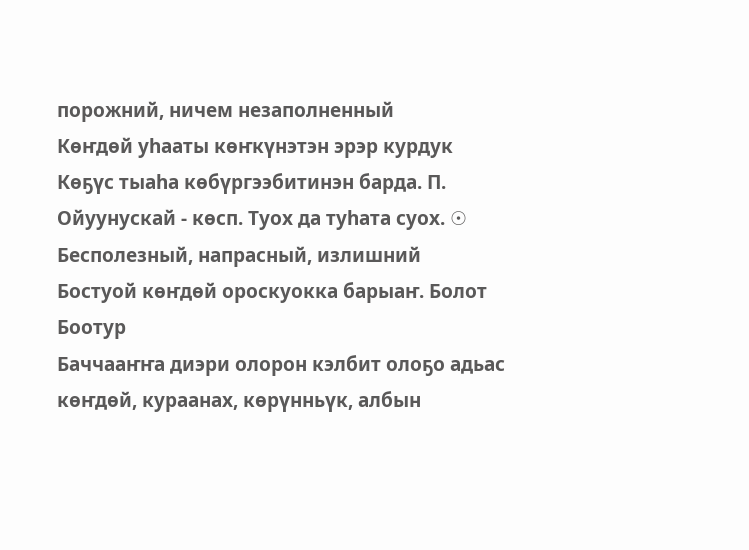порожний, ничем незаполненный
Көҥдөй уһааты көҥкүнэтэн эрэр курдук Көҕүс тыаһа көбүргээбитинэн барда. П. Ойуунускай - көсп. Туох да туһата суох. ☉ Бесполезный, напрасный, излишний
Бостуой көҥдөй ороскуокка барыаҥ. Болот Боотур
Баччааҥҥа диэри олорон кэлбит олоҕо адьас көҥдөй, кураанах, көрүнньүк, албын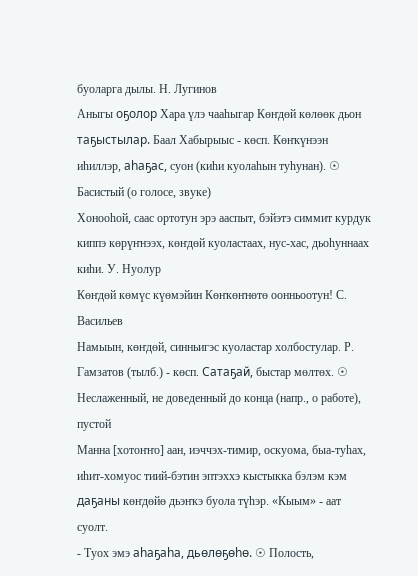буоларга дылы. Н. Лугинов
Аныгы оҕолор Хара үлэ чааһыгар Көҥдөй көлөөк дьон таҕыстылар. Баал Хабырыыс - көсп. Көҥкүнээн иһиллэр, аһаҕас, суон (киһи куолаһын туһунан). ☉ Басистый (о голосе, звуке)
Хонооһой, саас ортотун эрэ ааспыт, бэйэтэ симмит курдук киппэ көрүҥнээх, көҥдөй куоластаах, нус-хас, дьоһуннаах киһи. У. Нуолур
Көҥдөй көмүс күөмэйин Көҥкөҥнөтө оонньоотун! С. Васильев
Намыын, көҥдөй, синньигэс куоластар холбостулар. Р. Гамзатов (тылб.) - көсп. Сатаҕай, быстар мөлтөх. ☉ Неслаженный, не доведенный до конца (напр., о работе), пустой
Манна [хотоҥҥо] аан, иэччэх-тимир, оскуома, быа-туһах, иһит-хомуос тиий-бэтин эптэххэ кыстыкка бэлэм кэм даҕаны көҥдөйө дьэҥкэ буола түһэр. «Кыым» - аат суолт.
- Туох эмэ аһаҕаһа, дьөлөҕөһө. ☉ Полость,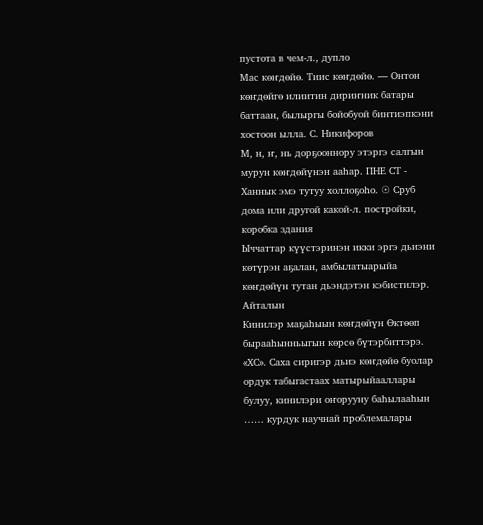пустота в чем-л., дупло
Мас көҥдөйө. Тиис көҥдөйө. — Онтон көҥдөйгө илиитин дириҥник батары баттаан, былыргы бойобуой бинтиэпкэни хостоон ылла. С. Никифоров
М, н, ҥ, нь дорҕооннору этэргэ салгын мурун көҥдөйүнэн ааһар. ПНЕ СТ - Ханнык эмэ тутуу холлоҕоһо. ☉ Сруб дома или другой какой-л. постройки, коробка здания
Ыччаттар күүстэринэн икки эргэ дьиэни көтүрэн аҕалан, амбылатыарыйа көҥдөйүн тутан дьэндэтэн кэбистилэр. Айталын
Кинилэр маҕаһыын көҥдөйүн Өктөөп бырааһынньыгын көрсө бүтэрбиттэрэ. «ХС». Саха сиригэр дьиэ көҥдөйө буолар ордук табыгастаах матырыйааллары булуу, кинилэри оҥорууну баһылааһын …… курдук научнай проблемалары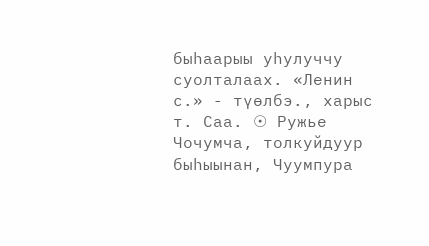быһаарыы уһулуччу суолталаах. «Ленин с.» - түөлбэ., харыс т. Саа. ☉ Ружье
Чочумча, толкуйдуур быһыынан, Чуумпура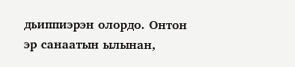дьиппиэрэн олордо. Онтон эр санаатын ылынан,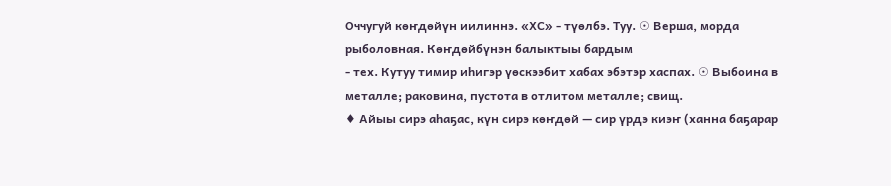Оччугуй көҥдөйүн иилиннэ. «ХС» - түөлбэ. Туу. ☉ Верша, морда рыболовная. Көҥдөйбүнэн балыктыы бардым
- тех. Кутуу тимир иһигэр үөскээбит хабах эбэтэр хаспах. ☉ Выбоина в металле; раковина, пустота в отлитом металле; свищ.
♦ Айыы сирэ аһаҕас, күн сирэ көҥдөй — сир үрдэ киэҥ (ханна баҕарар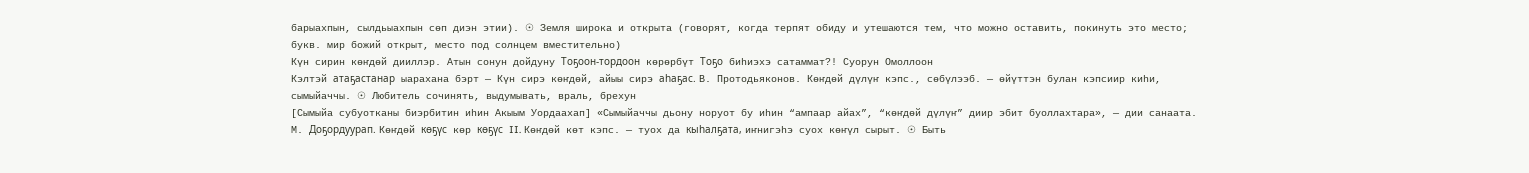барыахпын, сылдьыахпын сөп диэн этии). ☉ Земля широка и открыта (говорят, когда терпят обиду и утешаются тем, что можно оставить, покинуть это место; букв. мир божий открыт, место под солнцем вместительно)
Күн сирин көҥдөй дииллэр. Атын сонун дойдуну Тоҕоон-тордоон көрөрбүт Тоҕо биһиэхэ сатаммат?! Суорун Омоллоон
Кэлтэй атаҕастанар ыарахана бэрт — Күн сирэ көҥдөй, айыы сирэ аһаҕас. В. Протодьяконов. Көҥдөй дүлүҥ кэпс., сөбүлээб. — өйүттэн булан кэпсиир киһи, сымыйаччы. ☉ Любитель сочинять, выдумывать, враль, брехун
[Сымыйа субуотканы биэрбитин иһин Акыым Уордаахап] «Сымыйаччы дьону норуот бу иһин “ампаар айах”, “көҥдөй дүлүҥ” диир эбит буоллахтара», — дии санаата. М. Доҕордуурап. Көҥдөй көҕүс көр көҕүс II. Көҥдөй көт кэпс. — туох да кыһалҕата, иҥнигэһэ суох көҥүл сырыт. ☉ Быть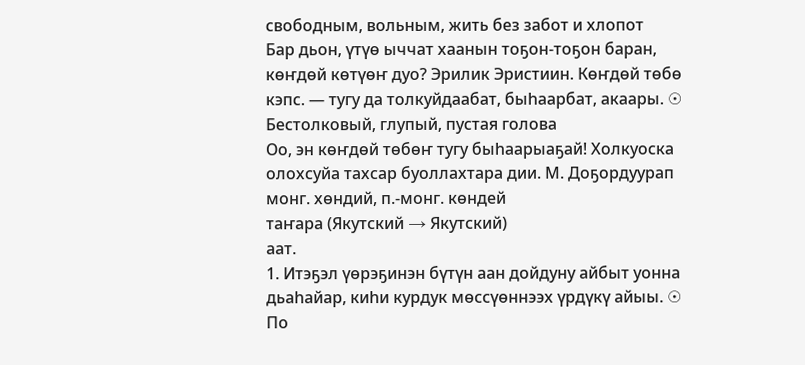свободным, вольным, жить без забот и хлопот
Бар дьон, үтүө ыччат хаанын тоҕон-тоҕон баран, көҥдөй көтүөҥ дуо? Эрилик Эристиин. Көҥдөй төбө кэпс. — тугу да толкуйдаабат, быһаарбат, акаары. ☉ Бестолковый, глупый, пустая голова
Оо, эн көҥдөй төбөҥ тугу быһаарыаҕай! Холкуоска олохсуйа тахсар буоллахтара дии. М. Доҕордуурап
монг. хөндий, п.-монг. көндей
таҥара (Якутский → Якутский)
аат.
1. Итэҕэл үөрэҕинэн бүтүн аан дойдуну айбыт уонна дьаһайар, киһи курдук мөссүөннээх үрдүкү айыы. ☉ По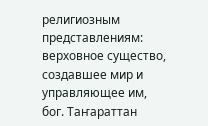религиозным представлениям: верховное существо, создавшее мир и управляющее им, бог. Таҥараттан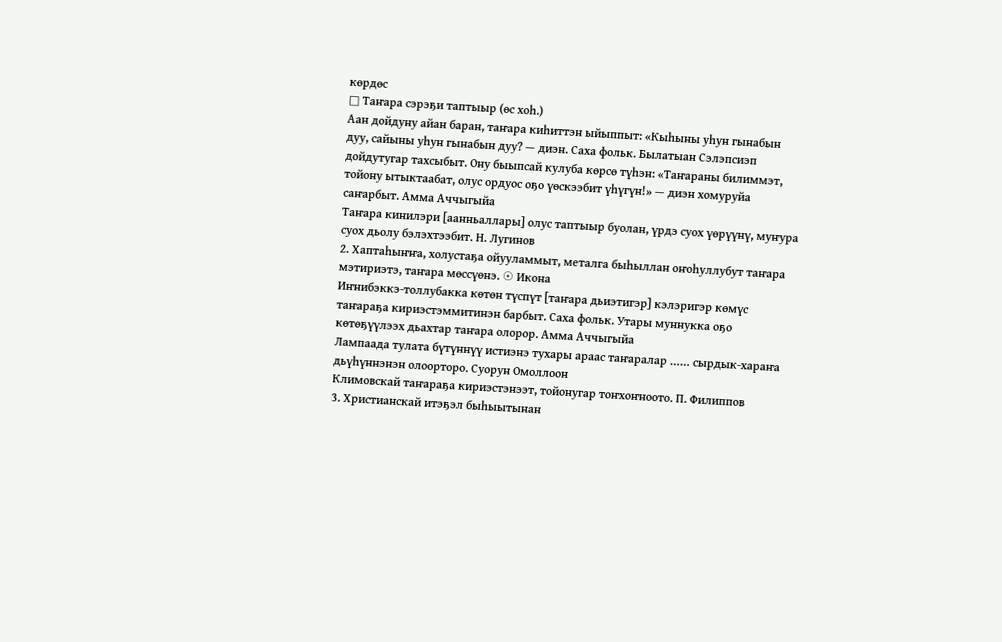көрдөс
□ Таҥара сэрэҕи таптыыр (өс хоһ.)
Аан дойдуну айан баран, таҥара киһиттэн ыйыппыт: «Кыһыны уһун гынабын дуу, сайыны уһун гынабын дуу? — диэн. Саха фольк. Былатыан Сэлэпсиэп дойдутугар тахсыбыт. Ону быыпсай кулуба көрсө түһэн: «Таҥараны билиммэт, тойону ытыктаабат, олус ордуос оҕо үөскээбит үһүгүн!» — диэн хомуруйа саҥарбыт. Амма Аччыгыйа
Таҥара кинилэри [аанньаллары] олус таптыыр буолан, үрдэ суох үөрүүнү, муҥура суох дьолу бэлэхтээбит. Н. Лугинов
2. Хаптаһыҥҥа, холустаҕа ойууламмыт, металга быһыллан оҥоһуллубут таҥара мэтириэтэ, таҥара мөссүөнэ. ☉ Икона
Иҥнибэккэ-толлубакка көтөн түспүт [таҥара дьиэтигэр] кэлэригэр көмүс таҥараҕа кириэстэммитинэн барбыт. Саха фольк. Утары муннукка оҕо көтөҕүүлээх дьахтар таҥара олорор. Амма Аччыгыйа
Лампаада тулата бүтүннүү истиэнэ тухары араас таҥаралар …… сырдык-хараҥа дьүһүннэнэн олоорторо. Суорун Омоллоон
Климовскай таҥараҕа кириэстэнээт, тойонугар тоҥхоҥноото. П. Филиппов
3. Христианскай итэҕэл быһыытынан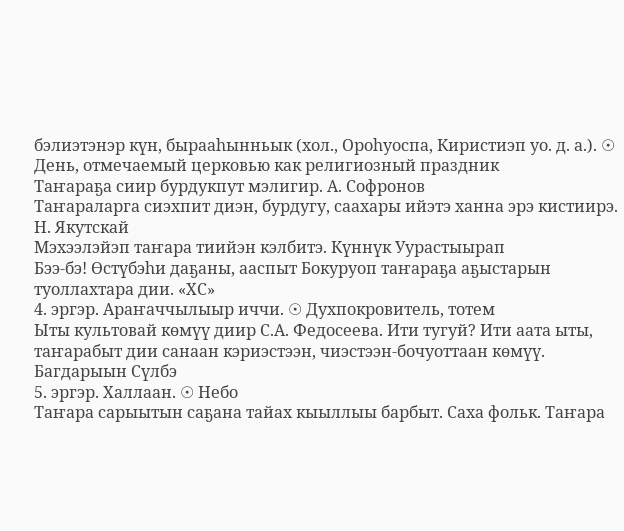бэлиэтэнэр күн, бырааһынньык (хол., Ороһуоспа, Киристиэп уо. д. а.). ☉ День, отмечаемый церковью как религиозный праздник
Таҥараҕа сиир бурдукпут мэлигир. А. Софронов
Таҥараларга сиэхпит диэн, бурдугу, саахары ийэтэ ханна эрэ кистиирэ. Н. Якутскай
Мэхээлэйэп таҥара тиийэн кэлбитэ. Күннүк Уурастыырап
Бээ-бэ! Өстүбэһи даҕаны, ааспыт Бокуруоп таҥараҕа аҕыстарын туоллахтара дии. «ХС»
4. эргэр. Араҥаччылыыр иччи. ☉ Духпокровитель, тотем
Ыты культовай көмүү диир С.А. Федосеева. Ити тугуй? Ити аата ыты, таҥарабыт дии санаан кэриэстээн, чиэстээн-бочуоттаан көмүү. Багдарыын Сүлбэ
5. эргэр. Халлаан. ☉ Небо
Таҥара сарыытын саҕана тайах кыыллыы барбыт. Саха фольк. Таҥара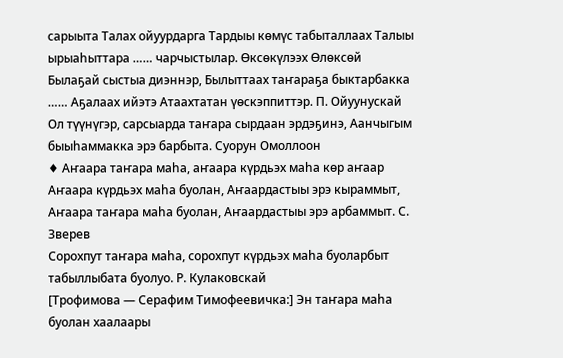сарыыта Талах ойуурдарга Тардыы көмүс табыталлаах Талыы ырыаһыттара …… чарчыстылар. Өксөкүлээх Өлөксөй
Былаҕай сыстыа диэннэр, Былыттаах таҥараҕа быктарбакка …… Аҕалаах ийэтэ Атаахтатан үөскэппиттэр. П. Ойуунускай
Ол түүнүгэр, сарсыарда таҥара сырдаан эрдэҕинэ, Аанчыгым быыһаммакка эрэ барбыта. Суорун Омоллоон
♦ Аҥаара таҥара маһа, аҥаара күрдьэх маһа көр аҥаар
Аҥаара күрдьэх маһа буолан, Аҥаардастыы эрэ кыраммыт, Аҥаара таҥара маһа буолан, Аҥаардастыы эрэ арбаммыт. С. Зверев
Сорохпут таҥара маһа, сорохпут күрдьэх маһа буоларбыт табыллыбата буолуо. Р. Кулаковскай
[Трофимова — Серафим Тимофеевичка:] Эн таҥара маһа буолан хаалаары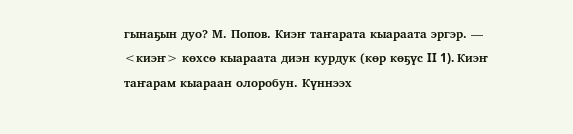гынаҕын дуо? М. Попов. Киэҥ таҥарата кыараата эргэр. — <киэҥ> көхсө кыараата диэн курдук (көр көҕүс II 1). Киэҥ таҥарам кыараан олоробун. Күннээх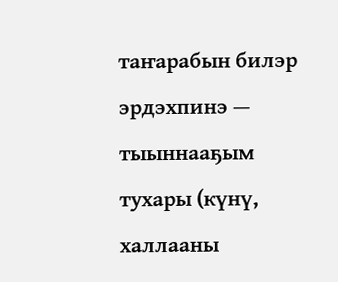таҥарабын билэр эрдэхпинэ — тыыннааҕым тухары (күнү, халлааны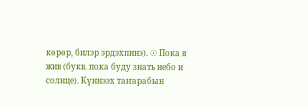көрөр, билэр эрдэхпинэ). ☉ Пока я жив (букв. пока буду знать небо и солнце). Күннээх таҥарабын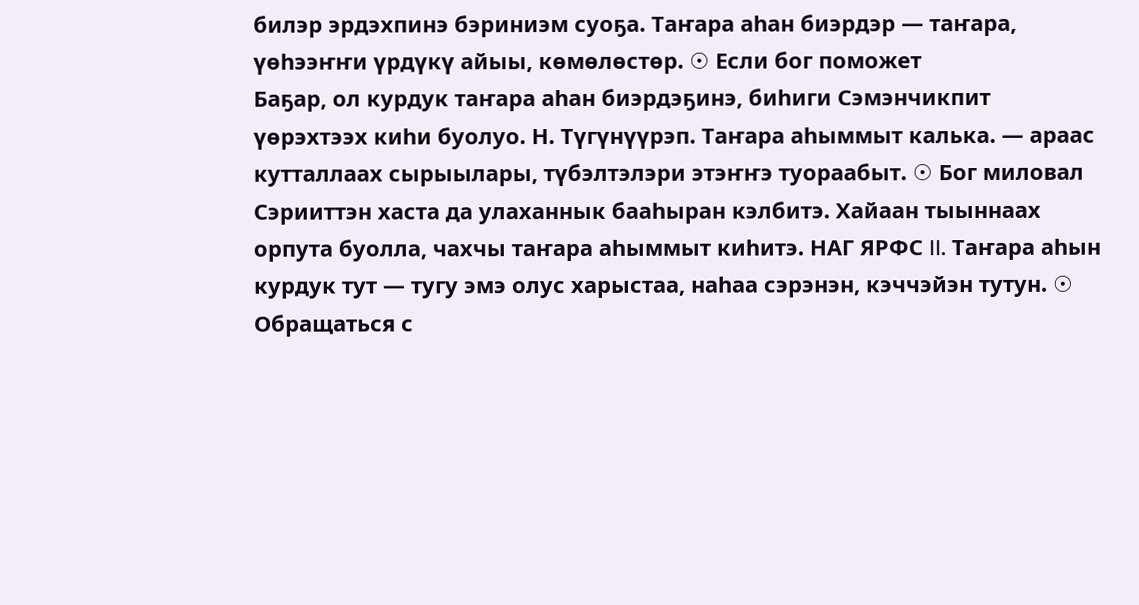билэр эрдэхпинэ бэриниэм суоҕа. Таҥара аһан биэрдэр — таҥара, үөһээҥҥи үрдүкү айыы, көмөлөстөр. ☉ Если бог поможет
Баҕар, ол курдук таҥара аһан биэрдэҕинэ, биһиги Сэмэнчикпит үөрэхтээх киһи буолуо. Н. Түгүнүүрэп. Таҥара аһыммыт калька. — араас кутталлаах сырыылары, түбэлтэлэри этэҥҥэ туораабыт. ☉ Бог миловал
Сэрииттэн хаста да улаханнык бааһыран кэлбитэ. Хайаан тыыннаах орпута буолла, чахчы таҥара аһыммыт киһитэ. НАГ ЯРФС II. Таҥара аһын курдук тут — тугу эмэ олус харыстаа, наһаа сэрэнэн, кэччэйэн тутун. ☉ Обращаться с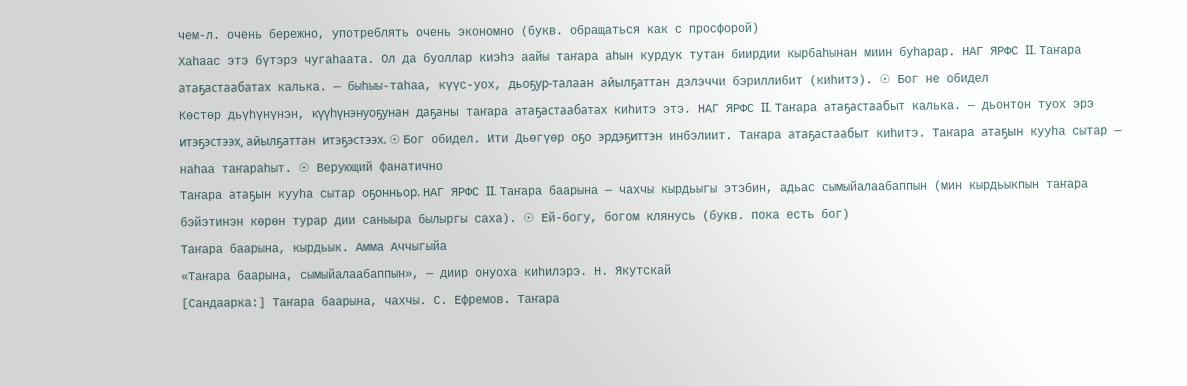чем-л. очень бережно, употреблять очень экономно (букв. обращаться как с просфорой)
Хаһаас этэ бүтэрэ чугаһаата. Ол да буоллар киэһэ аайы таҥара аһын курдук тутан биирдии кырбаһынан миин буһарар. НАГ ЯРФС II. Таҥара атаҕастаабатах калька. — быһыы-таһаа, күүс-уох, дьоҕур-талаан айылҕаттан дэлэччи бэриллибит (киһитэ). ☉ Бог не обидел
Көстөр дьүһүнүнэн, күүһүнэнуоҕунан даҕаны таҥара атаҕастаабатах киһитэ этэ. НАГ ЯРФС II. Таҥара атаҕастаабыт калька. — дьонтон туох эрэ итэҕэстээх, айылҕаттан итэҕэстээх. ☉ Бог обидел. Ити Дьөгүөр оҕо эрдэҕиттэн инбэлиит. Таҥара атаҕастаабыт киһитэ. Таҥара атаҕын кууһа сытар — наһаа таҥараһыт. ☉ Верующий фанатично
Таҥара атаҕын кууһа сытар оҕонньор. НАГ ЯРФС II. Таҥара баарына — чахчы кырдьыгы этэбин, адьас сымыйалаабаппын (мин кырдьыкпын таҥара бэйэтинэн көрөн турар дии саныыра былыргы саха). ☉ Ей-богу, богом клянусь (букв. пока есть бог)
Таҥара баарына, кырдьык. Амма Аччыгыйа
«Таҥара баарына, сымыйалаабаппын», — диир онуоха киһилэрэ. Н. Якутскай
[Сандаарка:] Таҥара баарына, чахчы. С. Ефремов. Таҥара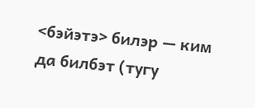<бэйэтэ> билэр — ким да билбэт (тугу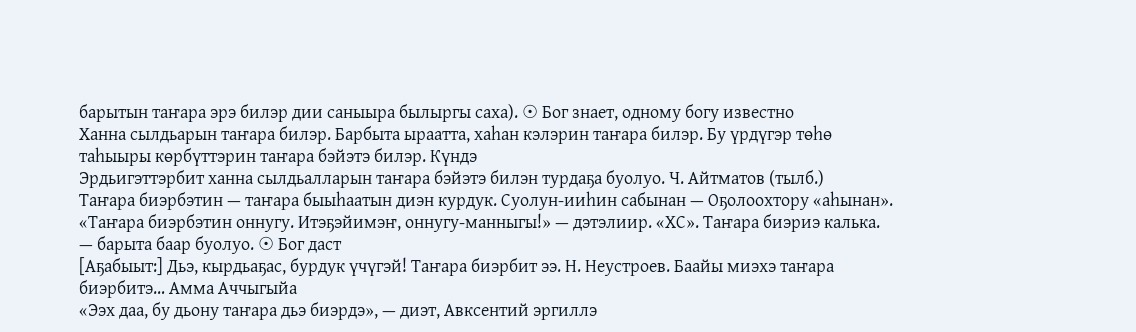барытын таҥара эрэ билэр дии саныыра былыргы саха). ☉ Бог знает, одному богу известно
Ханна сылдьарын таҥара билэр. Барбыта ыраатта, хаһан кэлэрин таҥара билэр. Бу үрдүгэр төһө таһыыры көрбүттэрин таҥара бэйэтэ билэр. Күндэ
Эрдьигэттэрбит ханна сылдьалларын таҥара бэйэтэ билэн турдаҕа буолуо. Ч. Айтматов (тылб.)
Таҥара биэрбэтин — таҥара быыһаатын диэн курдук. Суолун-ииһин сабынан — Оҕолоохтору «аһынан». «Таҥара биэрбэтин оннугу. Итэҕэйимэҥ, оннугу-манныгы!» — дэтэлиир. «ХС». Таҥара биэриэ калька. — барыта баар буолуо. ☉ Бог даст
[Аҕабыыт:] Дьэ, кырдьаҕас, бурдук үчүгэй! Таҥара биэрбит ээ. Н. Неустроев. Баайы миэхэ таҥара биэрбитэ… Амма Аччыгыйа
«Ээх даа, бу дьону таҥара дьэ биэрдэ», — диэт, Авксентий эргиллэ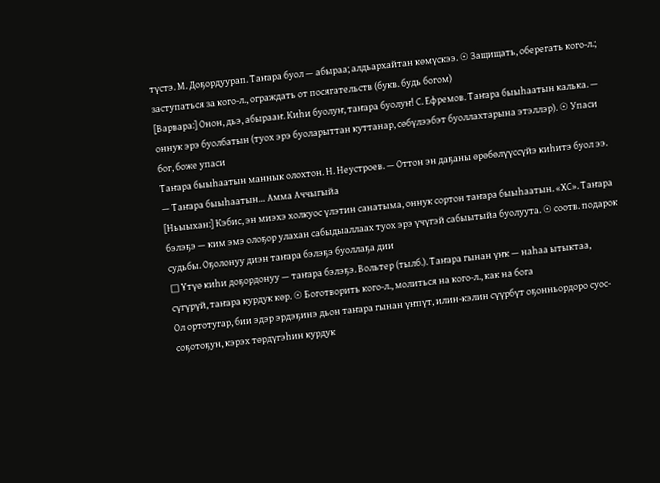түстэ. М. Доҕордуурап. Таҥара буол — абыраа; алдьархайтан көмүскээ. ☉ Защищать, оберегать кого-л.; заступаться за кого-л., ограждать от посягательств (букв. будь богом)
[Варвара:] Онон, дьэ, абырааҥ. Киһи буолуҥ, таҥара буолуҥ! С. Ефремов. Таҥара быыһаатын калька. — оннук эрэ буолбатын (туох эрэ буоларыттан куттанар, сөбүлээбэт буоллахтарына этэллэр). ☉ Упаси бог, боже упаси
Таҥара быыһаатын маннык олохтон. Н. Неустроев. — Оттон эн даҕаны өрөбөлүүссүйэ киһитэ буол ээ. — Таҥара быыһаатын… Амма Аччыгыйа
[Ньыыхан:] Кэбис, эн миэхэ холкуос үлэтин санатыма, оннук сортон таҥара быыһаатын. «ХС». Таҥара бэлэҕэ — ким эмэ олоҕор улахан сабыдыаллаах туох эрэ үчүгэй сабыытыйа буолуута. ☉ соотв. подарок судьбы. Оҕолонуу диэн таҥара бэлэҕэ буоллаҕа дии
□ Үтүө киһи доҕордонуу — таҥара бэлэҕэ. Вольтер (тылб.). Таҥара гынан үҥк — наһаа ытыктаа, сүгүрүй, таҥара курдук көр. ☉ Боготворить кого-л., молиться на кого-л., как на бога
Ол ортотугар, бии эдэр эрдэҕинэ дьон таҥара гынан үҥпүт, илин-кэлин сүүрбүт оҕонньордоро суос-соҕотоҕун, кэрэх төрдүгэһин курдук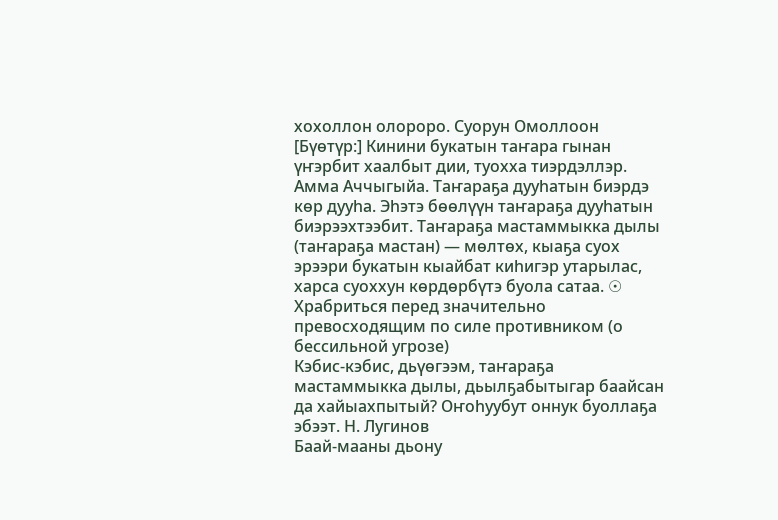хохоллон олороро. Суорун Омоллоон
[Бүөтүр:] Кинини букатын таҥара гынан үҥэрбит хаалбыт дии, туохха тиэрдэллэр. Амма Аччыгыйа. Таҥараҕа дууһатын биэрдэ көр дууһа. Эһэтэ бөөлүүн таҥараҕа дууһатын биэрээхтээбит. Таҥараҕа мастаммыкка дылы (таҥараҕа мастан) — мөлтөх, кыаҕа суох эрээри букатын кыайбат киһигэр утарылас, харса суоххун көрдөрбүтэ буола сатаа. ☉ Храбриться перед значительно превосходящим по силе противником (о бессильной угрозе)
Кэбис-кэбис, дьүөгээм, таҥараҕа мастаммыкка дылы, дьылҕабытыгар баайсан да хайыахпытый? Оҥоһуубут оннук буоллаҕа эбээт. Н. Лугинов
Баай-мааны дьону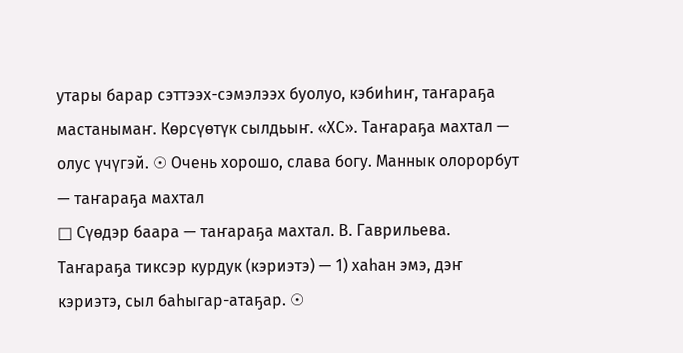утары барар сэттээх-сэмэлээх буолуо, кэбиһиҥ, таҥараҕа мастанымаҥ. Көрсүөтүк сылдьыҥ. «ХС». Таҥараҕа махтал — олус үчүгэй. ☉ Очень хорошо, слава богу. Маннык олорорбут — таҥараҕа махтал
□ Сүөдэр баара — таҥараҕа махтал. В. Гаврильева. Таҥараҕа тиксэр курдук (кэриэтэ) — 1) хаһан эмэ, дэҥ кэриэтэ, сыл баһыгар-атаҕар. ☉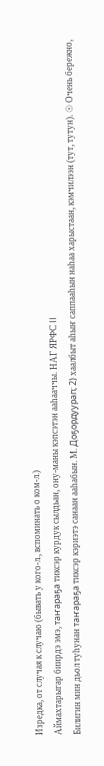Изредка, от случая к случаю (бывать у кого-л., вспоминать о ком-л.)
Аймахтарыгар биирдэ эмэ, таҥараҕа тиксэр курдук сылдьан, ону-маны кэпсэтэн ааһааччы. НАГ ЯРФС II
Билигин мин дьол туһунан таҥараҕа тиксэр кэриэтэ санаан ааһабын. М. Доҕордуурап; 2) хаалбыт аһыҥ саппааһын наһаа харыстаан, кэмчилээн (тут, тутун). ☉ Очень бережно,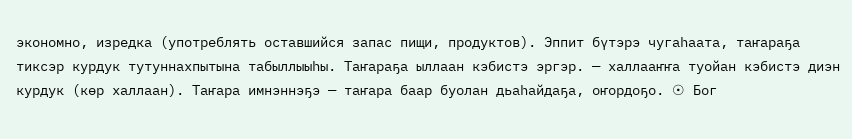экономно, изредка (употреблять оставшийся запас пищи, продуктов). Эппит бүтэрэ чугаһаата, таҥараҕа тиксэр курдук тутуннахпытына табыллыыһы. Таҥараҕа ыллаан кэбистэ эргэр. — халлааҥҥа туойан кэбистэ диэн курдук (көр халлаан). Таҥара имнэннэҕэ — таҥара баар буолан дьаһайдаҕа, оҥордоҕо. ☉ Бог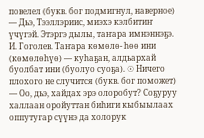повелел (букв. бог подмигнул, наверное)
— Дьэ, Тээллэриис, миэхэ кэлбитиҥ үчүгэй. Этэргэ дылы, таҥара имнэннэҕэ. И. Гоголев. Таҥара көмөлө- һөө ини (көмөлөһүө) — куһаҕан, алдьархай буолбат ини (буолуо суоҕа). ☉ Ничего плохого не случится (букв. бог поможет)
— Оо, дьэ, хайдах эрэ олоробут? Соҕуруу халлаан оройуттан биһиги кыбыылаах оппутугар сүүнэ да холорук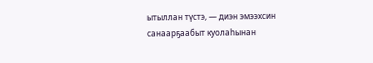ытыллан түстэ, — диэн эмээхсин санаарҕаабыт куолаһынан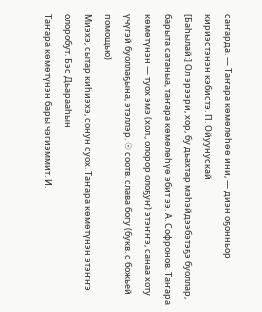саҥарда. — Таҥара көмөлөһөө ини, — диэн оҕонньор кириэстэнэн кэбистэ. П. Ойуунускай
[Баһылай:] Ол эрээри, хор, бу дьахтар мэһэйдээбэтэҕэ буоллар, барыта сатаныа, таҥара көмөлөһүө эбит ээ. А. Софронов. Таҥара көмөтүнэн — туох эмэ (хол., олорор олоҕуҥ) этэҥҥэ, санаа хоту үчүгэй буоллаҕына, этэллэр. ☉ соотв. слава богу (букв. с божьей помощью)
Миэхэ, сытар киһиэхэ, сонун суох. Таҥара көмөтүнэн этэҥҥэ олоробут. Бэс Дьарааһын
Таҥара көмөтүнэн бары чэгиэммит. И.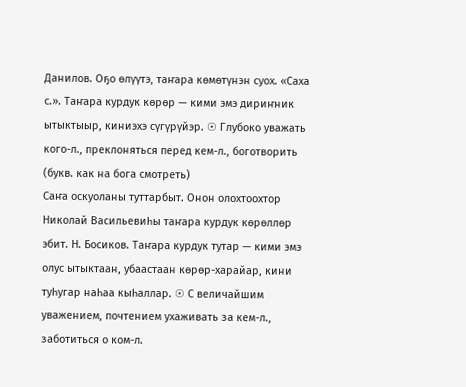Данилов. Оҕо өлүүтэ, таҥара көмөтүнэн суох. «Саха с.». Таҥара курдук көрөр — кими эмэ дириҥник ытыктыыр, киниэхэ сүгүрүйэр. ☉ Глубоко уважать кого-л., преклоняться перед кем-л., боготворить (букв. как на бога смотреть)
Саҥа оскуоланы туттарбыт. Онон олохтоохтор Николай Васильевиһы таҥара курдук көрөллөр эбит. Н. Босиков. Таҥара курдук тутар — кими эмэ олус ытыктаан, убаастаан көрөр-харайар, кини туһугар наһаа кыһаллар. ☉ С величайшим уважением, почтением ухаживать за кем-л., заботиться о ком-л.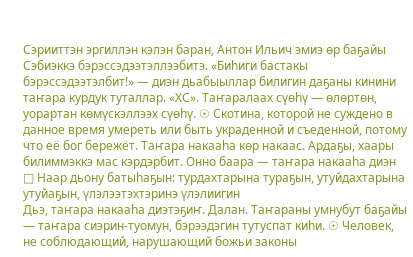Сэрииттэн эргиллэн кэлэн баран, Антон Ильич эмиэ өр баҕайы Сэбиэккэ бэрэссэдээтэллээбитэ. «Биһиги бастакы бэрэссэдээтэлбит!» — диэн дьабыыллар билигин даҕаны кинини таҥара курдук туталлар. «ХС». Таҥаралаах сүөһү — өлөртөн, уорартан көмүскэллээх сүөһү. ☉ Скотина, которой не суждено в данное время умереть или быть украденной и съеденной, потому что её бог бережёт. Таҥара накааһа көр накаас. Ардаҕы, хаары билиммэккэ мас кэрдэрбит. Онно баара — таҥара накааһа диэн
□ Наар дьону батыһаҕын: турдахтарына тураҕын, утуйдахтарына утуйаҕын, үлэлээтэхтэринэ үлэлиигин
Дьэ, таҥара накааһа диэтэҕиҥ. Далан. Таҥараны умнубут баҕайы — таҥара сиэрин-туомун, бэрээдэгин тутуспат киһи. ☉ Человек, не соблюдающий, нарушающий божьи законы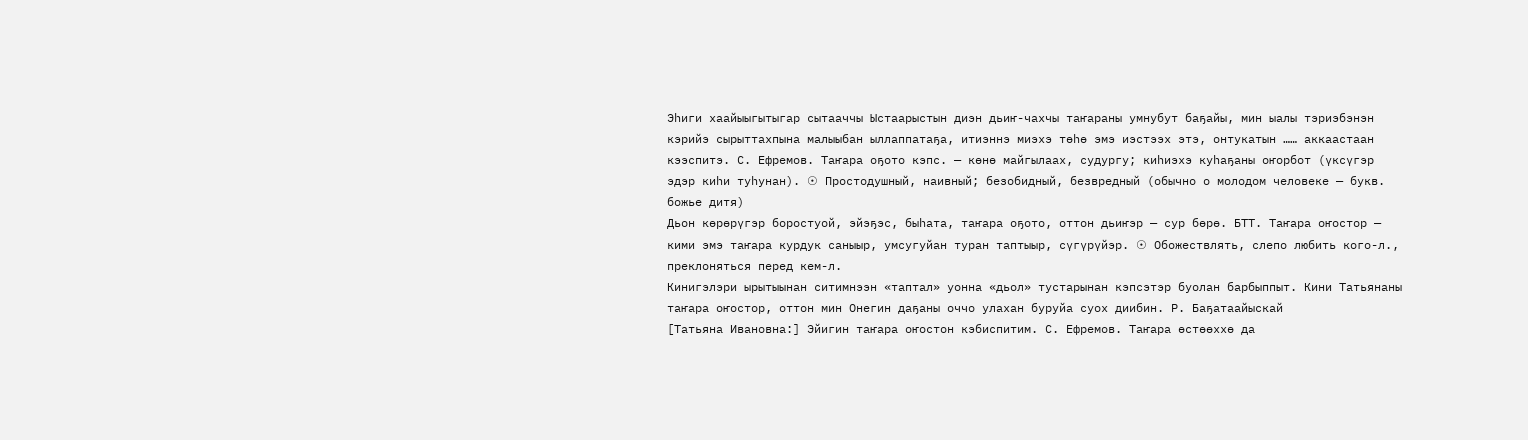Эһиги хаайыыгытыгар сытааччы Ыстаарыстын диэн дьиҥ-чахчы таҥараны умнубут баҕайы, мин ыалы тэриэбэнэн кэрийэ сырыттахпына малыыбан ыллаппатаҕа, итиэннэ миэхэ төһө эмэ иэстээх этэ, онтукатын …… аккаастаан кээспитэ. С. Ефремов. Таҥара оҕото кэпс. — көнө майгылаах, судургу; киһиэхэ куһаҕаны оҥорбот (үксүгэр эдэр киһи туһунан). ☉ Простодушный, наивный; безобидный, безвредный (обычно о молодом человеке — букв. божье дитя)
Дьон көрөрүгэр боростуой, эйэҕэс, быһата, таҥара оҕото, оттон дьиҥэр — сур бөрө. БТТ. Таҥара оҥостор — кими эмэ таҥара курдук саныыр, умсугуйан туран таптыыр, сүгүрүйэр. ☉ Обожествлять, слепо любить кого-л., преклоняться перед кем-л.
Кинигэлэри ырытыынан ситимнээн «таптал» уонна «дьол» тустарынан кэпсэтэр буолан барбыппыт. Кини Татьянаны таҥара оҥостор, оттон мин Онегин даҕаны оччо улахан буруйа суох диибин. Р. Баҕатаайыскай
[Татьяна Ивановна:] Эйигин таҥара оҥостон кэбиспитим. С. Ефремов. Таҥара өстөөххө да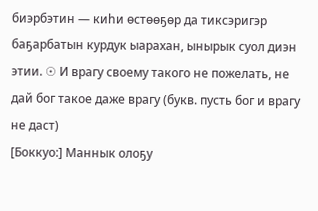биэрбэтин — киһи өстөөҕөр да тиксэригэр баҕарбатын курдук ыарахан, ынырык суол диэн этии. ☉ И врагу своему такого не пожелать, не дай бог такое даже врагу (букв. пусть бог и врагу не даст)
[Боккуо:] Маннык олоҕу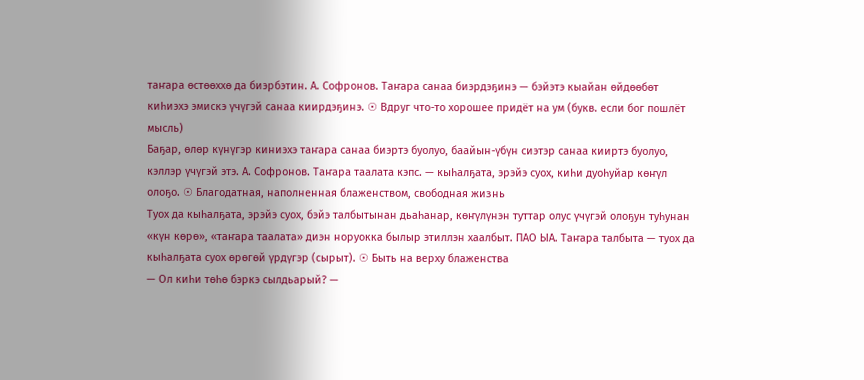таҥара өстөөххө да биэрбэтин. А. Софронов. Таҥара санаа биэрдэҕинэ — бэйэтэ кыайан өйдөөбөт киһиэхэ эмискэ үчүгэй санаа киирдэҕинэ. ☉ Вдруг что-то хорошее придёт на ум (букв. если бог пошлёт мысль)
Баҕар, өлөр күнүгэр киниэхэ таҥара санаа биэртэ буолуо, баайын-үбүн сиэтэр санаа кииртэ буолуо, кэллэр үчүгэй этэ. А. Софронов. Таҥара таалата кэпс. — кыһалҕата, эрэйэ суох, киһи дуоһуйар көҥүл олоҕо. ☉ Благодатная, наполненная блаженством, свободная жизнь
Туох да кыһалҕата, эрэйэ суох, бэйэ талбытынан дьаһанар, көҥүлүнэн туттар олус үчүгэй олоҕун туһунан «күн көрө», «таҥара таалата» диэн норуокка былыр этиллэн хаалбыт. ПАО ЫА. Таҥара талбыта — туох да кыһалҕата суох өрөгөй үрдүгэр (сырыт). ☉ Быть на верху блаженства
— Ол киһи төһө бэркэ сылдьарый? —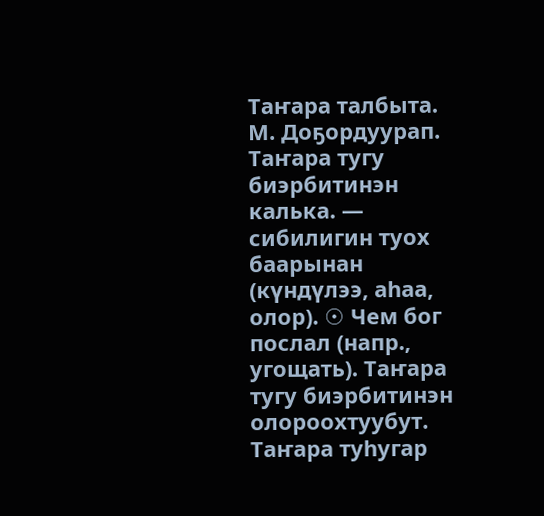Таҥара талбыта. М. Доҕордуурап. Таҥара тугу биэрбитинэн калька. — сибилигин туох баарынан (күндүлээ, аһаа, олор). ☉ Чем бог послал (напр., угощать). Таҥара тугу биэрбитинэн олороохтуубут. Таҥара туһугар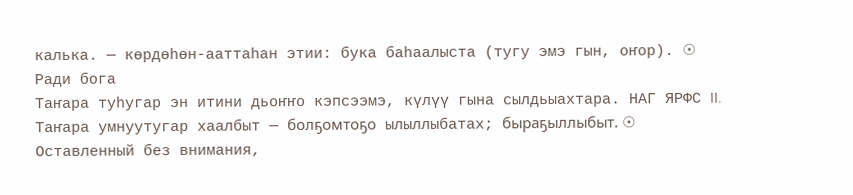калька. — көрдөһөн-ааттаһан этии: бука баһаалыста (тугу эмэ гын, оҥор). ☉ Ради бога
Таҥара туһугар эн итини дьоҥҥо кэпсээмэ, күлүү гына сылдьыахтара. НАГ ЯРФС II. Таҥара умнуутугар хаалбыт — болҕомтоҕо ылыллыбатах; быраҕыллыбыт. ☉ Оставленный без внимания,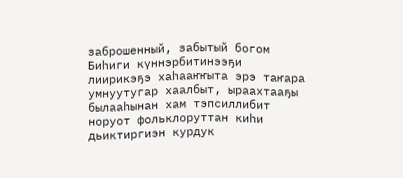заброшенный, забытый богом
Биһиги күннэрбитинээҕи лиирикэҕэ хаһааҥҥыта эрэ таҥара умнуутугар хаалбыт, ыраахтааҕы былааһынан хам тэпсиллибит норуот фольклоруттан киһи дьиктиргиэн курдук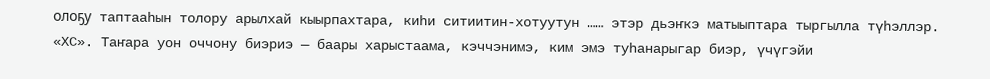олоҕу таптааһын толору арылхай кыырпахтара, киһи ситиитин-хотуутун …… этэр дьэҥкэ матыыптара тыргылла түһэллэр. «ХС». Таҥара уон оччону биэриэ — баары харыстаама, кэччэнимэ, ким эмэ туһанарыгар биэр, үчүгэйи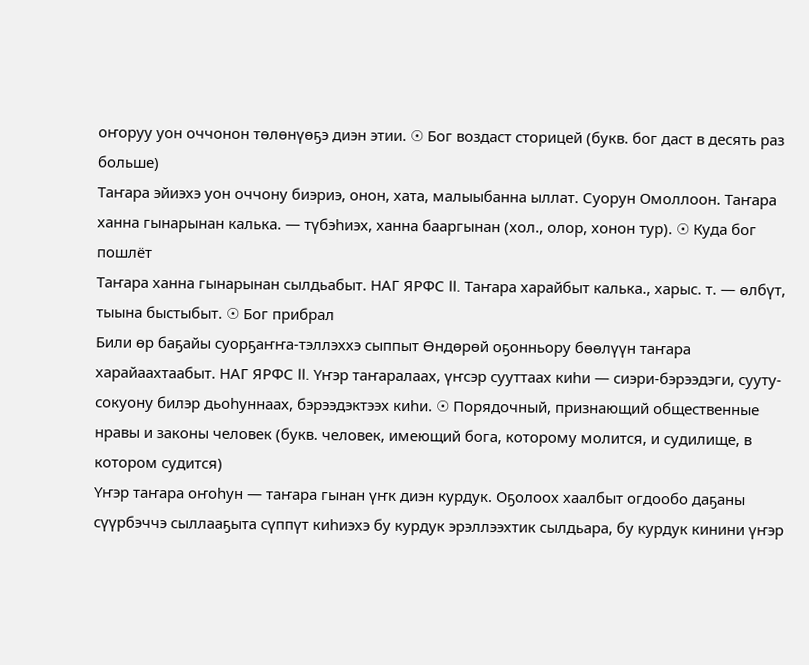оҥоруу уон оччонон төлөнүөҕэ диэн этии. ☉ Бог воздаст сторицей (букв. бог даст в десять раз больше)
Таҥара эйиэхэ уон оччону биэриэ, онон, хата, малыыбанна ыллат. Суорун Омоллоон. Таҥара ханна гынарынан калька. — түбэһиэх, ханна бааргынан (хол., олор, хонон тур). ☉ Куда бог пошлёт
Таҥара ханна гынарынан сылдьабыт. НАГ ЯРФС II. Таҥара харайбыт калька., харыс. т. — өлбүт, тыына быстыбыт. ☉ Бог прибрал
Били өр баҕайы суорҕаҥҥа-тэллэххэ сыппыт Өндөрөй оҕонньору бөөлүүн таҥара харайаахтаабыт. НАГ ЯРФС II. Үҥэр таҥаралаах, үҥсэр сууттаах киһи — сиэри-бэрээдэги, сууту-сокуону билэр дьоһуннаах, бэрээдэктээх киһи. ☉ Порядочный, признающий общественные нравы и законы человек (букв. человек, имеющий бога, которому молится, и судилище, в котором судится)
Үҥэр таҥара оҥоһун — таҥара гынан үҥк диэн курдук. Оҕолоох хаалбыт огдообо даҕаны сүүрбэччэ сыллааҕыта сүппүт киһиэхэ бу курдук эрэллээхтик сылдьара, бу курдук кинини үҥэр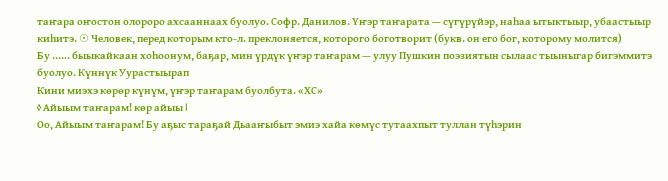таҥара оҥостон олороро ахсааннаах буолуо. Софр. Данилов. Үҥэр таҥарата — сүгүрүйэр, наһаа ытыктыыр, убаастыыр киһитэ. ☉ Человек, перед которым кто-л. преклоняется, которого боготворит (букв. он его бог, которому молится)
Бу …… быыкайкаан хоһоонум, баҕар, мин үрдүк үҥэр таҥарам — улуу Пушкин поэзиятын сылаас тыыныгар бигэммитэ буолуо. Күннүк Уурастыырап
Кини миэхэ көрөр күнүм, үҥэр таҥарам буолбута. «ХС»
◊ Айыым таҥарам! көр айыы I
Оо, Айыым таҥарам! Бу аҕыс тараҕай Дьааҥыбыт эмиэ хайа көмүс тутаахпыт туллан түһэрин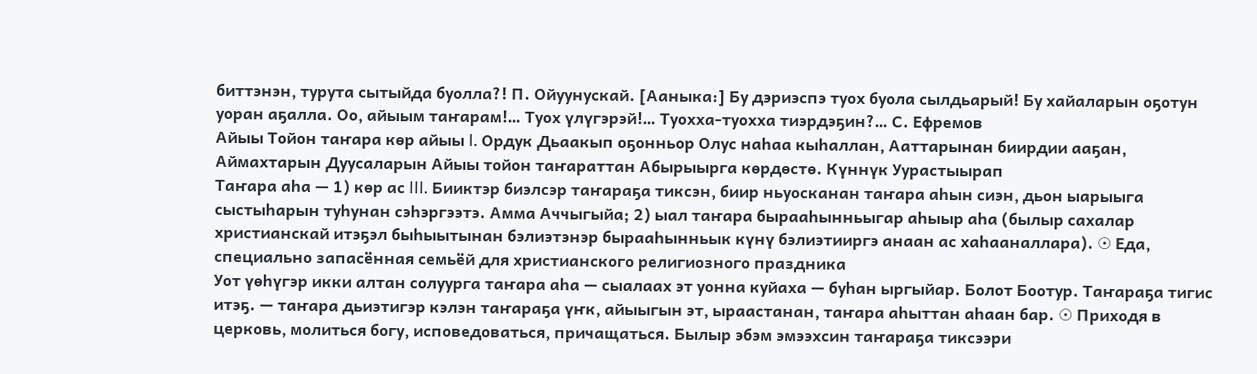биттэнэн, турута сытыйда буолла?! П. Ойуунускай. [Ааныка:] Бу дэриэспэ туох буола сылдьарый! Бу хайаларын оҕотун уоран аҕалла. Оо, айыым таҥарам!… Туох үлүгэрэй!… Туохха-туохха тиэрдэҕин?… С. Ефремов
Айыы Тойон таҥара көр айыы I. Ордук Дьаакып оҕонньор Олус наһаа кыһаллан, Ааттарынан биирдии ааҕан, Аймахтарын Дуусаларын Айыы тойон таҥараттан Абырыырга көрдөстө. Күннүк Уурастыырап
Таҥара аһа — 1) көр ас III. Бииктэр биэлсэр таҥараҕа тиксэн, биир ньуосканан таҥара аһын сиэн, дьон ыарыыга сыстыһарын туһунан сэһэргээтэ. Амма Аччыгыйа; 2) ыал таҥара бырааһынньыгар аһыыр аһа (былыр сахалар христианскай итэҕэл быһыытынан бэлиэтэнэр бырааһынньык күнү бэлиэтииргэ анаан ас хаһааналлара). ☉ Еда, специально запасённая семьёй для христианского религиозного праздника
Уот үөһүгэр икки алтан солуурга таҥара аһа — сыалаах эт уонна куйаха — буһан ыргыйар. Болот Боотур. Таҥараҕа тигис итэҕ. — таҥара дьиэтигэр кэлэн таҥараҕа үҥк, айыыгын эт, ыраастанан, таҥара аһыттан аһаан бар. ☉ Приходя в церковь, молиться богу, исповедоваться, причащаться. Былыр эбэм эмээхсин таҥараҕа тиксээри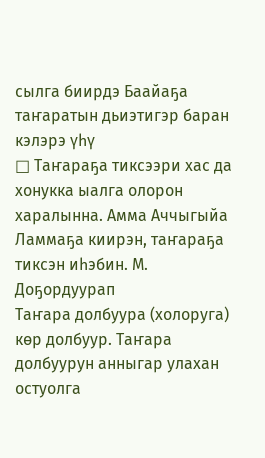сылга биирдэ Баайаҕа таҥаратын дьиэтигэр баран кэлэрэ үһү
□ Таҥараҕа тиксээри хас да хонукка ыалга олорон харалынна. Амма Аччыгыйа
Ламмаҕа киирэн, таҥараҕа тиксэн иһэбин. М. Доҕордуурап
Таҥара долбуура (холоруга) көр долбуур. Таҥара долбуурун анныгар улахан остуолга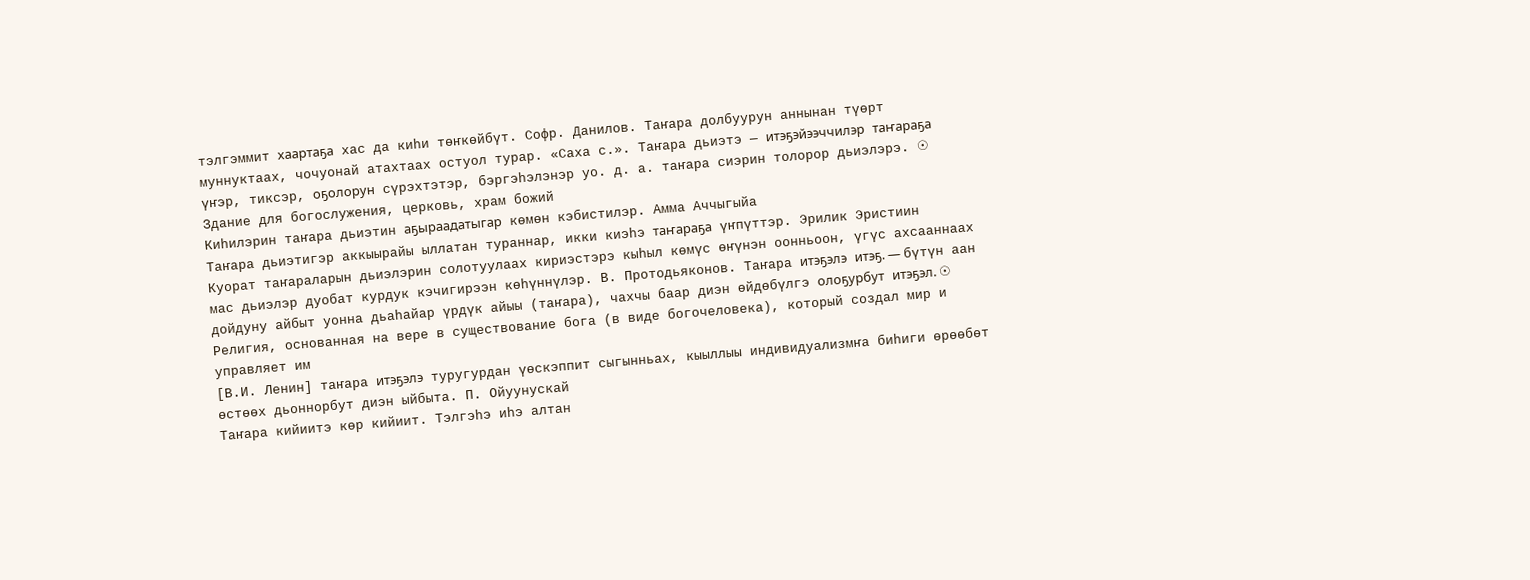тэлгэммит хаартаҕа хас да киһи төҥкөйбүт. Софр. Данилов. Таҥара долбуурун аннынан түөрт муннуктаах, чочуонай атахтаах остуол турар. «Саха с.». Таҥара дьиэтэ — итэҕэйээччилэр таҥараҕа үҥэр, тиксэр, оҕолорун сүрэхтэтэр, бэргэһэлэнэр уо. д. а. таҥара сиэрин толорор дьиэлэрэ. ☉ Здание для богослужения, церковь, храм божий
Киһилэрин таҥара дьиэтин аҕыраадатыгар көмөн кэбистилэр. Амма Аччыгыйа
Таҥара дьиэтигэр аккыырайы ыллатан тураннар, икки киэһэ таҥараҕа үҥпүттэр. Эрилик Эристиин
Куорат таҥараларын дьиэлэрин солотуулаах кириэстэрэ кыһыл көмүс өҥүнэн оонньоон, үгүс ахсааннаах мас дьиэлэр дуобат курдук кэчигирээн көһүннүлэр. В. Протодьяконов. Таҥара итэҕэлэ итэҕ. — бүтүн аан дойдуну айбыт уонна дьаһайар үрдүк айыы (таҥара), чахчы баар диэн өйдөбүлгэ олоҕурбут итэҕэл. ☉ Религия, основанная на вере в существование бога (в виде богочеловека), который создал мир и управляет им
[В.И. Ленин] таҥара итэҕэлэ туругурдан үөскэппит сыгынньах, кыыллыы индивидуализмҥа биһиги өрөөбөт өстөөх дьоннорбут диэн ыйбыта. П. Ойуунускай
Таҥара кийиитэ көр кийиит. Тэлгэһэ иһэ алтан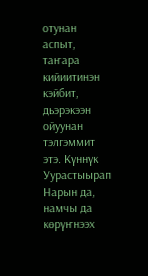отунан аспыт, таҥара кийиитинэн кэйбит, дьэрэкээн ойуунан тэлгэммит этэ. Күннүк Уурастыырап
Нарын да, намчы да көрүҥнээх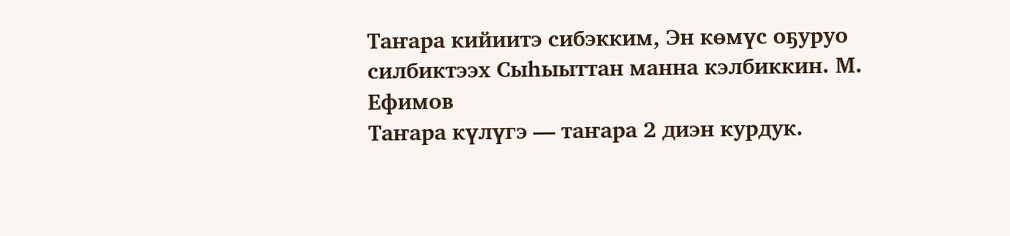Таҥара кийиитэ сибэкким, Эн көмүс оҕуруо силбиктээх Сыһыыттан манна кэлбиккин. М. Ефимов
Таҥара күлүгэ — таҥара 2 диэн курдук.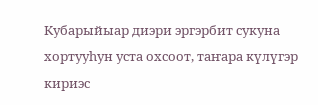Кубарыйыар диэри эргэрбит сукуна хортууһун уста охсоот, таҥара күлүгэр кириэс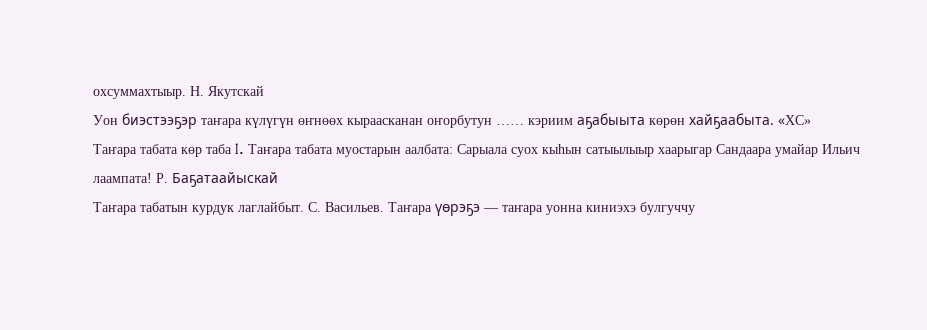охсуммахтыыр. Н. Якутскай
Уон биэстээҕэр таҥара күлүгүн өҥнөөх кыраасканан оҥорбутун …… кэриим аҕабыыта көрөн хайҕаабыта. «ХС»
Таҥара табата көр таба I. Таҥара табата муостарын аалбата: Сарыала суох кыһын сатыылыыр хаарыгар Сандаара умайар Ильич лаампата! Р. Баҕатаайыскай
Таҥара табатын курдук лаглайбыт. С. Васильев. Таҥара үөрэҕэ — таҥара уонна киниэхэ булгуччу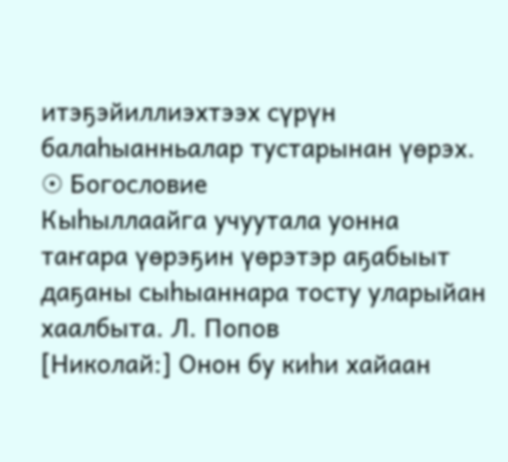итэҕэйиллиэхтээх сүрүн балаһыанньалар тустарынан үөрэх. ☉ Богословие
Кыһыллаайга учуутала уонна таҥара үөрэҕин үөрэтэр аҕабыыт даҕаны сыһыаннара тосту уларыйан хаалбыта. Л. Попов
[Николай:] Онон бу киһи хайаан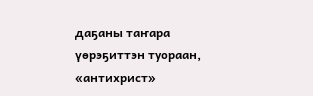даҕаны таҥара үөрэҕиттэн туораан, «антихрист»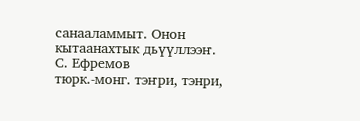санааламмыт. Онон кытаанахтык дьүүллээҥ. С. Ефремов
тюрк.-монг. тэҥри, тэнри,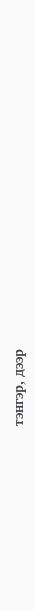тэнгэр, дээр